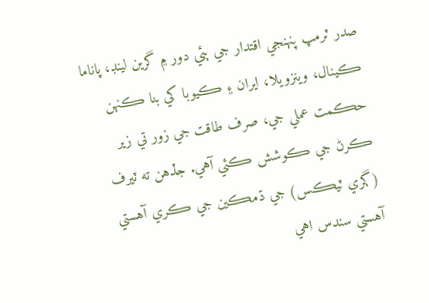صدر ٽرمپ پنهنجي اقتدار جي ٻئي دور ۾ گرين لينڊ، پاناما ڪينال، وينزويلا، ايران ۽ ڪيوبا کي بنا ڪنهن حڪمت عملي جي، صرف طاقت جي زور تي زير ڪرڻ جي ڪوشش ڪئي آهي. جڏهن ته ٽيرف (ڳري ٽيڪس) جي ڌمڪين جي ڪري آهستي آهستي سندس اهي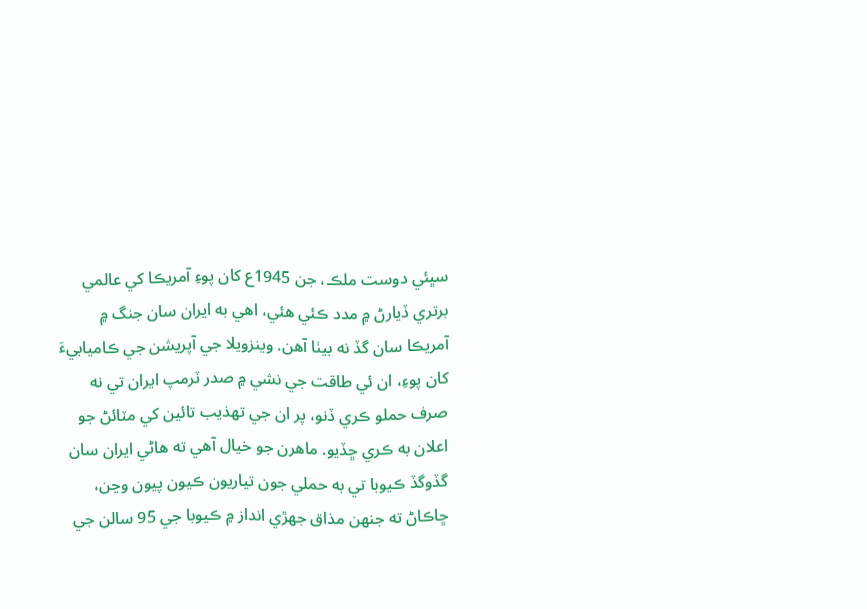سڀئي دوست ملڪ، جن 1945ع کان پوءِ آمريڪا کي عالمي برتري ڏيارڻ ۾ مدد ڪئي هئي، اهي به ايران سان جنگ ۾ آمريڪا سان گڏ نه بيٺا آهن. وينزويلا جي آپريشن جي ڪاميابيءَ کان پوءِ، ان ئي طاقت جي نشي ۾ صدر ٽرمپ ايران تي نه صرف حملو ڪري ڏنو، پر ان جي تهذيب تائين کي مٽائڻ جو اعلان به ڪري ڇڏيو. ماهرن جو خيال آهي ته هاڻي ايران سان گڏوگڏ ڪيوبا تي به حملي جون تياريون ڪيون پيون وڃن، ڇاڪاڻ ته جنهن مذاق جهڙي انداز ۾ ڪيوبا جي 95 سالن جي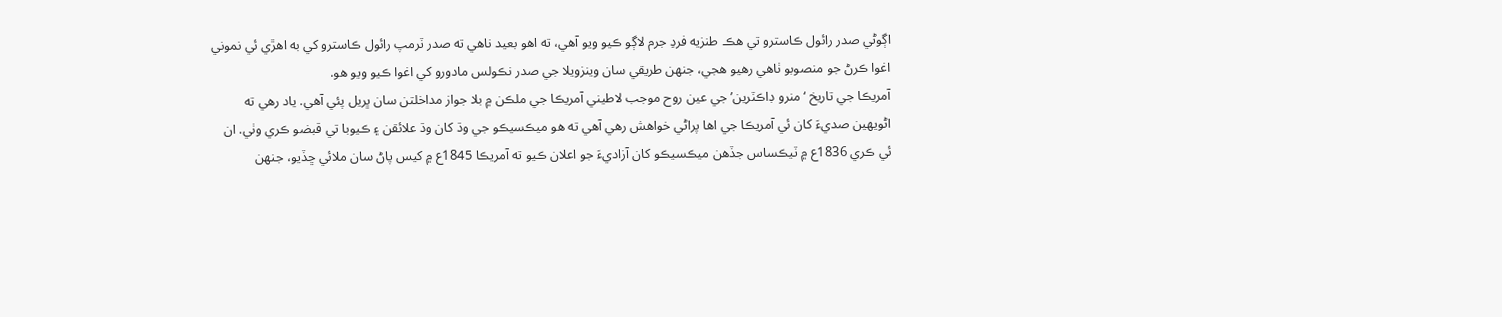اڳوڻي صدر رائول ڪاسترو تي هڪ طنزيه فردِ جرم لاڳو ڪيو ويو آهي، ته اهو بعيد ناهي ته صدر ٽرمپ رائول ڪاسترو کي به اهڙي ئي نموني اغوا ڪرڻ جو منصوبو ٺاهي رهيو هجي، جنهن طريقي سان وينزويلا جي صدر نڪولس مادورو کي اغوا ڪيو ويو هو.
آمريڪا جي تاريخ ‘منرو ڊاڪٽرين’ جي عين روح موجب لاطيني آمريڪا جي ملڪن ۾ بلا جواز مداخلتن سان ڀريل پئي آهي. ياد رهي ته اڻويهين صديءَ کان ئي آمريڪا جي اها پراڻي خواهش رهي آهي ته هو ميڪسيڪو جي وڌ کان وڌ علائقن ۽ ڪيوبا تي قبضو ڪري وٺي. ان ئي ڪري 1836ع ۾ ٽيڪساس جڏهن ميڪسيڪو کان آزاديءَ جو اعلان ڪيو ته آمريڪا 1845ع ۾ کيس پاڻ سان ملائي ڇڏيو، جنهن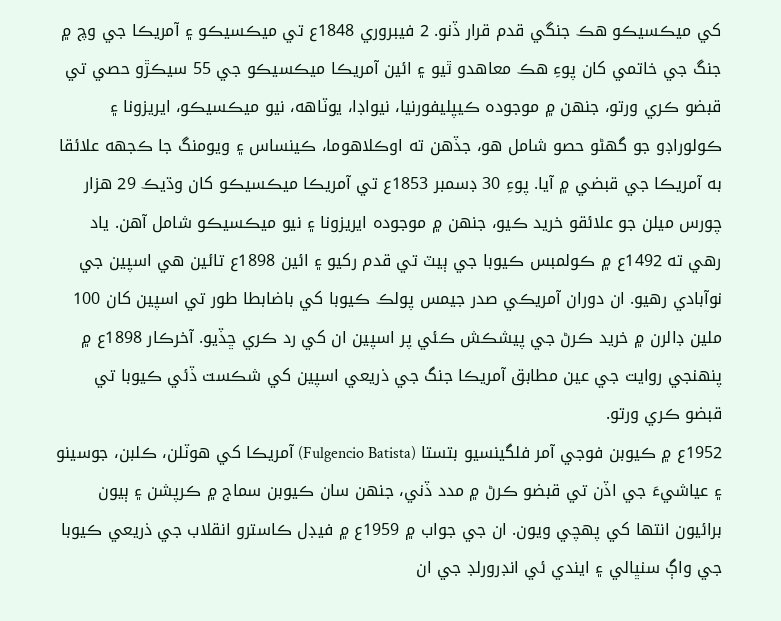کي ميڪسيڪو هڪ جنگي قدم قرار ڏنو. 2 فيبروري 1848ع تي ميڪسيڪو ۽ آمريڪا جي وچ ۾ جنگ جي خاتمي کان پوءِ هڪ معاهدو ٿيو ۽ ائين آمريڪا ميڪسيڪو جي 55 سيڪڙو حصي تي قبضو ڪري ورتو، جنهن ۾ موجوده ڪيپليفورنيا، نيواڊا، يوٽاهه، نيو ميڪسيڪو، ايريزونا ۽ ڪولوراڊو جو گهڻو حصو شامل هو، جڏهن ته اوڪلاهوما، ڪينساس ۽ ويومنگ جا ڪجهه علائقا به آمريڪا جي قبضي ۾ آيا. پوءِ 30 ڊسمبر 1853ع تي آمريڪا ميڪسيڪو کان وڌيڪ 29 هزار چورس ميلن جو علائقو خريد ڪيو، جنهن ۾ موجوده ايريزونا ۽ نيو ميڪسيڪو شامل آهن. ياد رهي ته 1492ع ۾ ڪولمبس ڪيوبا جي ٻيٽ تي قدم رکيو ۽ ائين 1898ع تائين هي اسپين جي نوآبادي رهيو. ان دوران آمريڪي صدر جيمس پولڪ ڪيوبا کي باضابطا طور تي اسپين کان 100 ملين ڊالرن ۾ خريد ڪرڻ جي پيشڪش ڪئي پر اسپين ان کي رد ڪري ڇڏيو. آخرڪار 1898ع ۾ پنهنجي روايت جي عين مطابق آمريڪا جنگ جي ذريعي اسپين کي شڪست ڏئي ڪيوبا تي قبضو ڪري ورتو.
1952ع ۾ ڪيوبن فوجي آمر فلگينسيو بتستا (Fulgencio Batista) آمريڪا کي هوٽلن، ڪلبن، جوسينو ۽ عياشيءَ جي اڏن تي قبضو ڪرڻ ۾ مدد ڏني، جنهن سان ڪيوبن سماج ۾ ڪرپشن ۽ ٻيون برائيون انتها کي پهچي ويون. ان جي جواب ۾ 1959ع ۾ فيڊل ڪاسترو انقلاب جي ذريعي ڪيوبا جي واڳ سنڀالي ۽ ايندي ئي انڊرورلڊ جي ان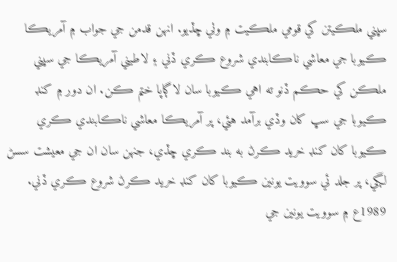سڀني ملڪيتن کي قومي ملڪيت ۾ وٺي ڇڏيو. انهن قدمن جي جواب ۾ آمريڪا ڪيوبا جي معاشي ناڪابندي شروع ڪري ڏني ۽ لاطيني آمريڪا جي سڀني ملڪن کي حڪم ڏنو ته اهي ڪيوبا سان لاڳاپا ختم ڪن. ان دور ۾ کنڊ ڪيوبا جي سڀ کان وڏي برآمد هئي، پر آمريڪا معاشي ناڪابندي ڪري ڪيوبا کان کنڊ خريد ڪرڻ به بند ڪري ڇڏي، جنهن سان ان جي معيشت سسڻ لڳي، پر جلد ئي سوويت يونين ڪيوبا کان کنڊ خريد ڪرڻ شروع ڪري ڏني. 1989ع ۾ سوويت يونين جي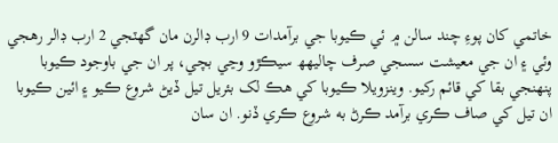خاتمي کان پوءِ چند سالن ۾ ئي ڪيوبا جي برآمدات 9 ارب ڊالرن مان گهٽجي 2 ارب ڊالر رهجي وئي ۽ ان جي معيشت سسجي صرف چاليهھ سيڪڙو وڃي بچي، پر ان جي باوجود ڪيوبا پنهنجي بقا کي قائم رکيو. وينزويلا ڪيوبا کي هڪ لک بئريل تيل ڏيڻ شروع ڪيو ۽ ائين ڪيوبا ان تيل کي صاف ڪري برآمد ڪرڻ به شروع ڪري ڏنو. ان سان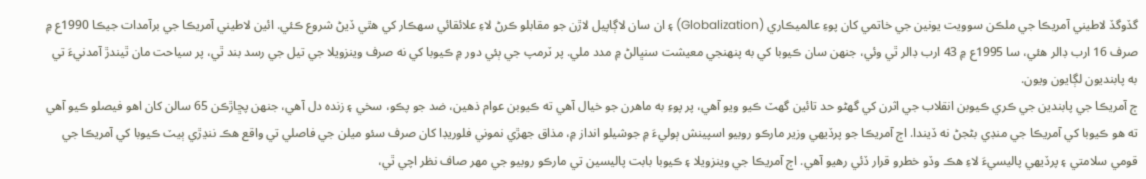گڏوگڏ لاطيني آمريڪا جي ملڪن سوويت يونين جي خاتمي کان پوءِ عالميڪاري (Globalization) ۽ ان سان لاڳاپيل لاڙن جو مقابلو ڪرڻ لاءِ علائقائي سهڪار کي هٿي ڏيڻ شروع ڪئي. ائين لاطيني آمريڪا جي برآمدات جيڪا 1990ع ۾ صرف 16 ارب ڊالر هئي، سا 1995ع ۾ 43 ارب ڊالر ٿي وئي، جنهن سان ڪيوبا کي به پنهنجي معيشت سنڀالڻ ۾ مدد ملي. پر ٽرمپ جي ٻئي دور ۾ ڪيوبا کي نه صرف وينزويلا جي تيل جي رسد بند ٿي، پر سياحت مان ٿيندڙ آمدنيءَ تي به پابنديون لڳايون ويون.
ڄ آمريڪا جي پابندين جي ڪري ڪيوبن انقلاب جي اثرن کي گهڻو حد تائين گهٽ ڪيو ويو آهي، پر پوءِ به ماهرن جو خيال آهي ته ڪيوبن عوام ذهين، ضد جو پڪو، سخي ۽ زنده دل آهي، جنهن پڇاڙڪن 65 سالن کان اهو فيصلو ڪيو آهي ته هو ڪيوبا کي آمريڪا جي منڊي بڻجڻ نه ڏيندا. اڄ آمريڪا جو پرڏيهي وزير مارڪو روبيو اسپينش ٻوليءَ ۾ جوشيلو انداز ۾، مذاق جهڙي نموني فلوريڊا کان صرف سئو ميلن جي فاصلي تي واقع هڪ ننڍڙي ٻيٽ ڪيوبا کي آمريڪا جي قومي سلامتي ۽ پرڏيهي پاليسيءَ لاءِ هڪ وڏو خطرو قرار ڏئي رهيو آهي. اڄ آمريڪا جي وينزويلا ۽ ڪيوبا بابت پاليسين تي مارڪو روبيو جي مهر صاف نظر اچي ٿي،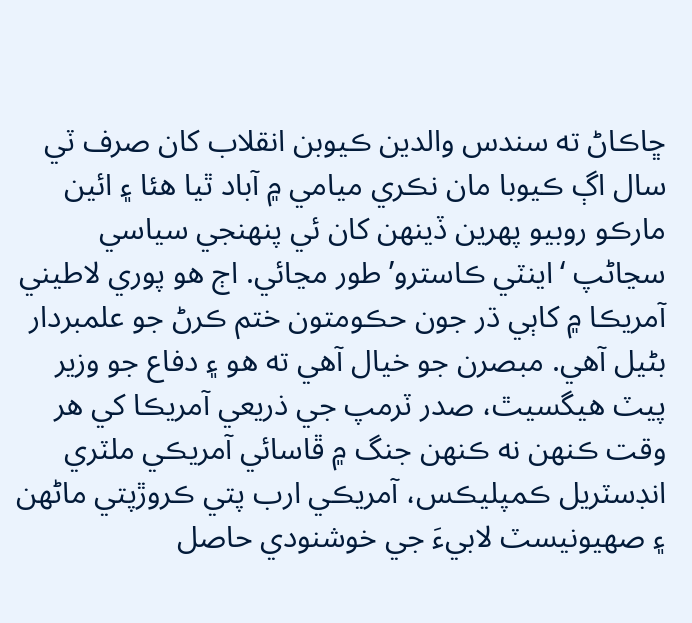ڇاڪاڻ ته سندس والدين ڪيوبن انقلاب کان صرف ٽي سال اڳ ڪيوبا مان نڪري ميامي ۾ آباد ٿيا هئا ۽ ائين مارڪو روبيو پهرين ڏينهن کان ئي پنهنجي سياسي سڃاڻپ ‘اينٽي ڪاسترو’ طور مڃائي. اڄ هو پوري لاطيني آمريڪا ۾ کاٻي ڌر جون حڪومتون ختم ڪرڻ جو علمبردار بڻيل آهي. مبصرن جو خيال آهي ته هو ۽ دفاع جو وزير پيٽ هيگسيٿ، صدر ٽرمپ جي ذريعي آمريڪا کي هر وقت ڪنهن نه ڪنهن جنگ ۾ ڦاسائي آمريڪي ملٽري انڊسٽريل ڪمپليڪس، آمريڪي ارب پتي ڪروڙپتي ماڻهن ۽ صهيونيسٽ لابيءَ جي خوشنودي حاصل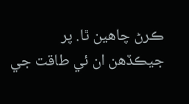ڪرڻ چاهين ٿا. پر جيڪڏهن ان ئي طاقت جي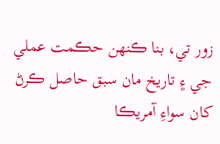زور تي، بنا ڪنهن حڪمت عملي جي ۽ تاريخ مان سبق حاصل ڪرڻ کان سواءِ آمريڪا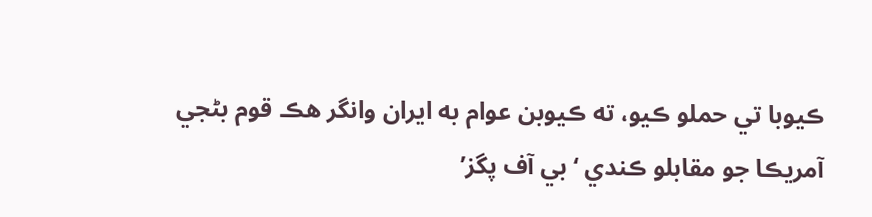ڪيوبا تي حملو ڪيو، ته ڪيوبن عوام به ايران وانگر هڪ قوم بڻجي آمريڪا جو مقابلو ڪندي ‘بي آف پگز’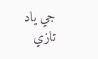جي ياد تازي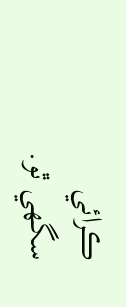ڪرائي سگهي ٿو.